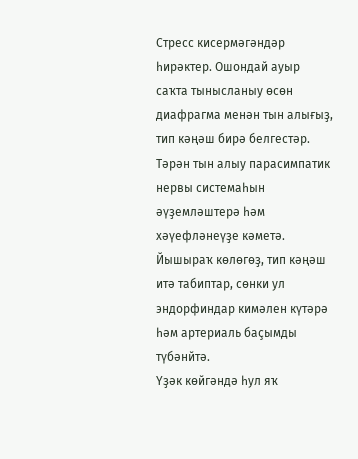Стресс кисермәгәндәр һирәктер. Ошондай ауыр саҡта тынысланыу өсөн диафрагма менән тын алығыҙ, тип кәңәш бирә белгестәр. Тәрән тын алыу парасимпатик нервы системаһын әүҙемләштерә һәм хәүефләнеүҙе кәметә.
Йышыраҡ көлөгөҙ, тип кәңәш итә табиптар, сөнки ул эндорфиндар кимәлен күтәрә һәм артериаль баҫымды түбәнйтә.
Үҙәк көйгәндә һул яҡ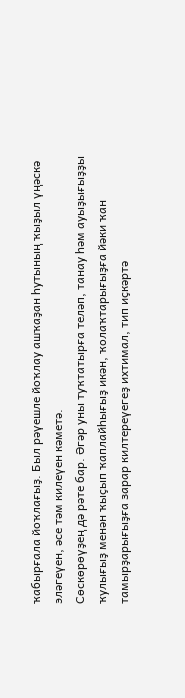ҡабырғала йоҡлағыҙ. Был рәүешле йоҡлау ашҡаҙан һутының ҡыҙыл үңәскә эләгеүен, әсе тәм килеүен кәметә.
Сөскөрөүҙең дә рәте бар. Әгәр уны туҡтатырға теләп, танау һәм ауыҙығыҙҙы ҡулығыҙ менән ҡыҫып ҡаплайһығыҙ икән, ҡолаҡтарығыҙға йәки ҡан тамырҙарығыҙға зарар килтереүегеҙ ихтимал, тип иҫкәртә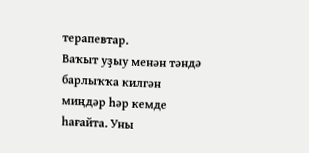терапевтар.
Ваҡыт уҙыу менән тәндә барлыҡҡа килгән миңдәр һәр кемде һағайта. Уны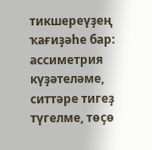тикшереүҙең ҡағиҙәһе бар: ассиметрия күҙәтеләме, ситтәре тигеҙ түгелме, төҫө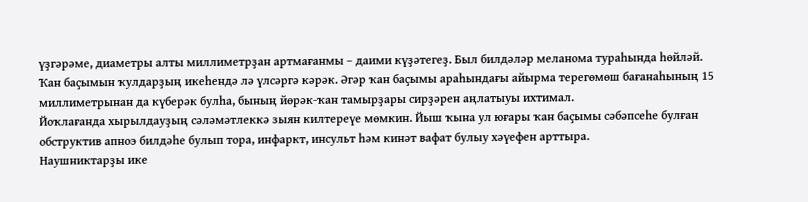үҙгәрәме, диаметры алты миллиметрҙан артмағанмы – даими күҙәтегеҙ. Был билдәләр меланома тураһында һөйләй.
Ҡан баҫымын ҡулдарҙың икеһендә лә үлсәргә кәрәк. Әгәр ҡан баҫымы араһындағы айырма терегөмөш бағанаһының 15 миллиметрынан да күберәк булһа, бының йөрәк-ҡан тамырҙары сирҙәрен аңлатыуы ихтимал.
Йоҡлағанда хырылдауҙың сәләмәтлеккә зыян килтереүе мөмкин. Йыш ҡына ул юғары ҡан баҫымы сәбәпсеһе булған обструктив апноэ билдәһе булып тора, инфаркт, инсульт һәм кинәт вафат булыу хәүефен арттыра.
Наушниктарҙы ике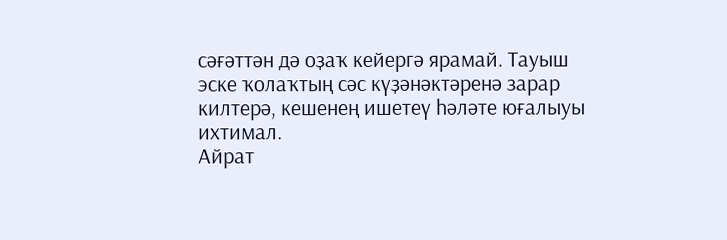сәғәттән дә оҙаҡ кейергә ярамай. Тауыш эске ҡолаҡтың сәс күҙәнәктәренә зарар килтерә, кешенең ишетеү һәләте юғалыуы ихтимал.
Айрат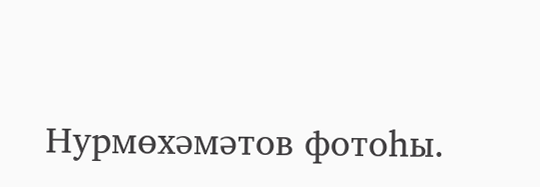Нурмөхәмәтов фотоһы.